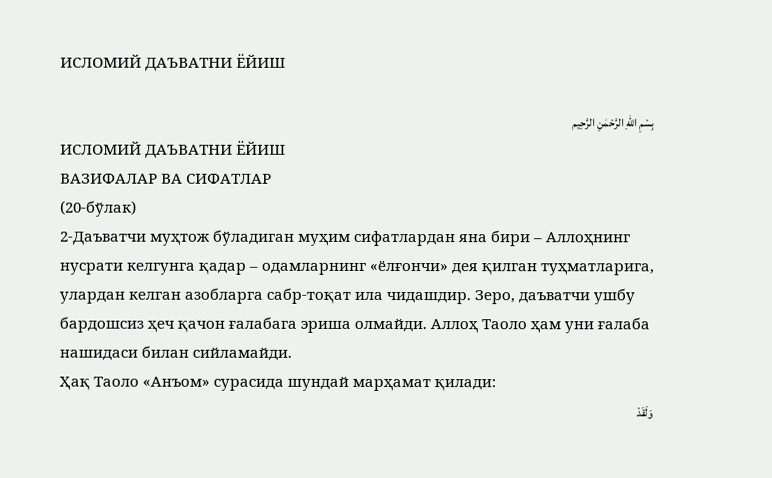ИСЛОМИЙ ДАЪВАТНИ ЁЙИШ

بِسْمِ اللهِ الرَّحْمٰنِ الرَّحِيم
ИСЛОМИЙ ДАЪВАТНИ ЁЙИШ
ВАЗИФАЛАР ВА СИФАТЛАР
(20-бўлак)
2-Даъватчи муҳтож бўладиган муҳим сифатлардан яна бири – Аллоҳнинг нусрати келгунга қадар – одамларнинг «ёлғончи» дея қилган туҳматларига, улардан келган азобларга сабр-тоқат ила чидашдир. Зеро, даъватчи ушбу бардошсиз ҳеч қачон ғалабага эриша олмайди. Аллоҳ Таоло ҳам уни ғалаба нашидаси билан сийламайди.
Ҳақ Таоло «Анъом» сурасида шундай марҳамат қилади:
وَلَقَدْ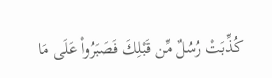كُذِّبَتْ رُسُلٌ مِّن قَبْلِكَ فَصَبَرُواْ عَلَى مَا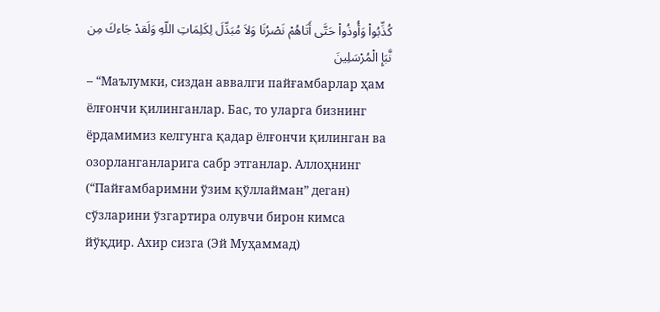كُذِّبُواْ وَأُوذُواْ حَتَّى أَتَاهُمْ نَصْرُنَا وَلاَ مُبَدِّلَ لِكَلِمَاتِ اللّهِ وَلَقدْ جَاءكَ مِن نَّبَإِ الْمُرْسَلِينَ
– “Маълумки, сиздан аввалги пайғамбарлар ҳам ёлғончи қилинганлар. Бас, то уларга бизнинг ёрдамимиз келгунга қадар ёлғончи қилинган ва озорланганларига сабр этганлар. Аллоҳнинг (“Пайғамбаримни ўзим қўллайман” деган) сўзларини ўзгартира олувчи бирон кимса йўқдир. Ахир сизга (Эй Муҳаммад)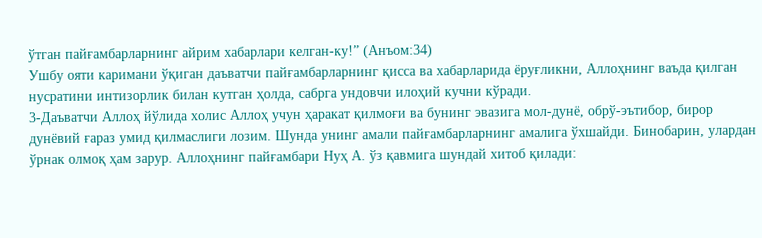ўтган пайғамбарларнинг айрим хабарлари келган-ку!” (Анъом:34)
Ушбу ояти каримани ўқиган даъватчи пайғамбарларнинг қисса ва хабарларида ёруғликни, Аллоҳнинг ваъда қилган нусратини интизорлик билан кутган ҳолда, сабрга ундовчи илоҳий кучни кўради.
3-Даъватчи Аллоҳ йўлида холис Аллоҳ учун ҳаракат қилмоғи ва бунинг эвазига мол-дунё, обрў-эътибор, бирор дунёвий ғараз умид қилмаслиги лозим. Шунда унинг амали пайғамбарларнинг амалига ўхшайди. Бинобарин, улардан ўрнак олмоқ ҳам зарур. Аллоҳнинг пайғамбари Нуҳ А. ўз қавмига шундай хитоб қилади: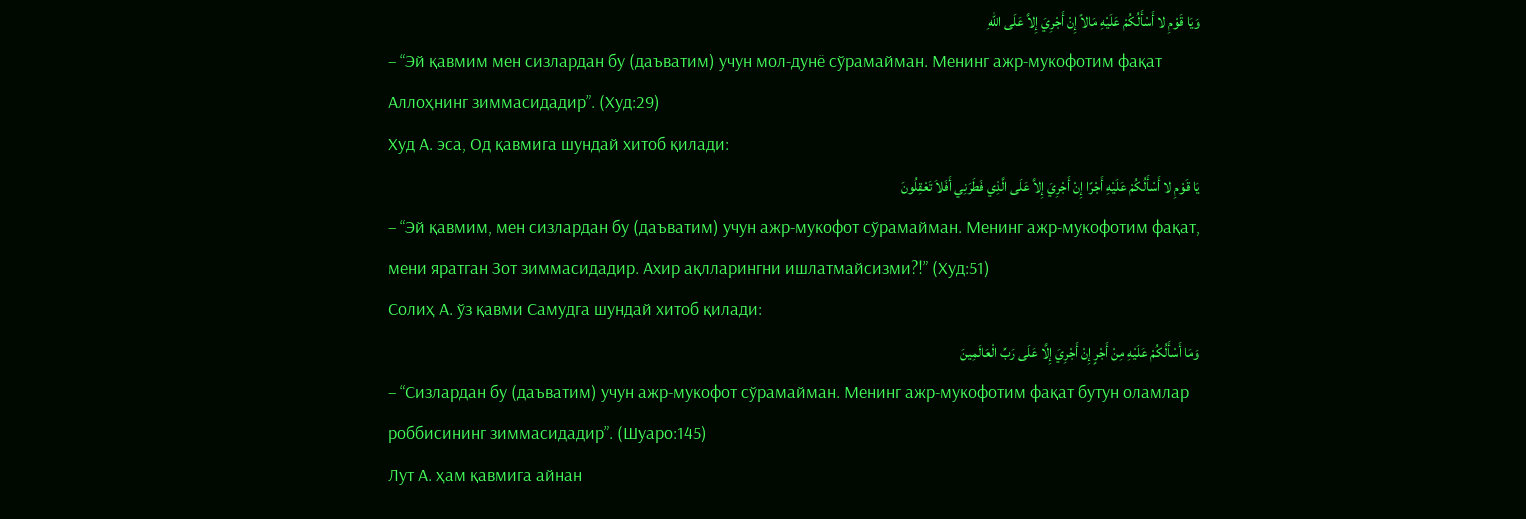وَيَا قَوْمِ لا أَسْأَلُكُمْ عَلَيْهِ مَالاً إِنْ أَجْرِيَ إِلاَّ عَلَى اللّهِ
– “Эй қавмим мен сизлардан бу (даъватим) учун мол-дунё сўрамайман. Менинг ажр-мукофотим фақат Аллоҳнинг зиммасидадир”. (Худ:29)
Худ А. эса, Од қавмига шундай хитоб қилади:
يَا قَوْمِ لا أَسْأَلُكُمْ عَلَيْهِ أَجْرًا إِنْ أَجْرِيَ إِلاَّ عَلَى الَّذِي فَطَرَنِي أَفَلاَ تَعْقِلُونَ
– “Эй қавмим, мен сизлардан бу (даъватим) учун ажр-мукофот сўрамайман. Менинг ажр-мукофотим фақат, мени яратган Зот зиммасидадир. Ахир ақлларингни ишлатмайсизми?!” (Худ:51)
Солиҳ А. ўз қавми Самудга шундай хитоб қилади:
وَمَا أَسْأَلُكُمْ عَلَيْهِ مِنْ أَجْرٍ إِنْ أَجْرِيَ إِلَّا عَلَى رَبِّ الْعَالَمِينَ
– “Сизлардан бу (даъватим) учун ажр-мукофот сўрамайман. Менинг ажр-мукофотим фақат бутун оламлар роббисининг зиммасидадир”. (Шуаро:145)
Лут А. ҳам қавмига айнан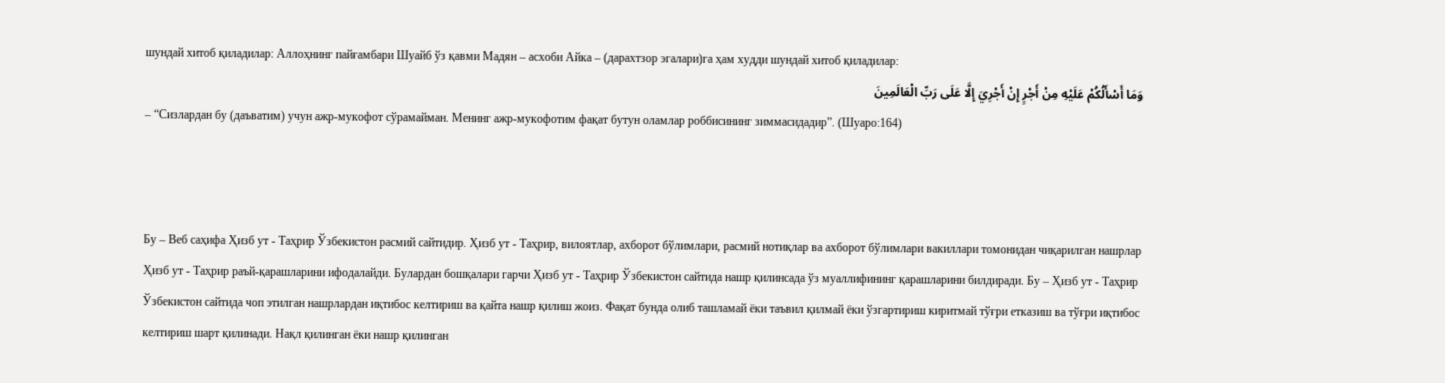шундай хитоб қиладилар: Аллоҳнинг пайғамбари Шуайб ўз қавми Мадян – асхоби Айка – (дарахтзор эгалари)га ҳам худди шундай хитоб қиладилар:
وَمَا أَسْأَلُكُمْ عَلَيْهِ مِنْ أَجْرٍ إِنْ أَجْرِيَ إِلَّا عَلَى رَبِّ الْعَالَمِينَ
– “Сизлардан бу (даъватим) учун ажр-мукофот сўрамайман. Менинг ажр-мукофотим фақат бутун оламлар роббисининг зиммасидадир”. (Шуаро:164)



Бу – Веб саҳифа Ҳизб ут - Таҳрир Ўзбекистон расмий сайтидир. Ҳизб ут - Таҳрир, вилоятлар, ахборот бўлимлари, расмий нотиқлар ва ахборот бўлимлари вакиллари томонидан чиқарилган нашрлар Ҳизб ут - Таҳрир раъй-қарашларини ифодалайди. Булардан бошқалари гарчи Ҳизб ут - Таҳрир Ўзбекистон сайтида нашр қилинсада ўз муаллифининг қарашларини билдиради. Бу – Ҳизб ут - Таҳрир Ўзбекистон сайтида чоп этилган нашрлардан иқтибос келтириш ва қайта нашр қилиш жоиз. Фақат бунда олиб ташламай ёки таъвил қилмай ёки ўзгартириш киритмай тўғри етказиш ва тўғри иқтибос келтириш шарт қилинади. Нақл қилинган ёки нашр қилинган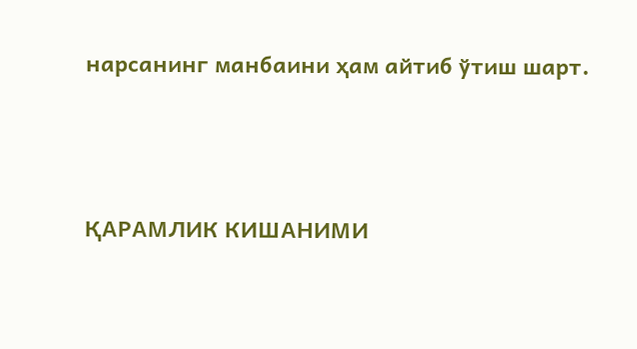нарсанинг манбаини ҳам айтиб ўтиш шарт.




ҚАРАМЛИК КИШАНИМИ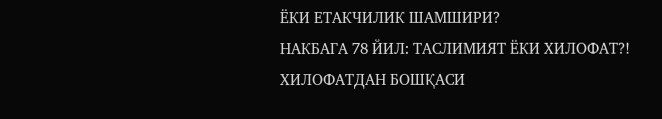ЁКИ ЕТАКЧИЛИК ШАМШИРИ?
НАКБАГА 78 ЙИЛ: ТАСЛИМИЯТ ЁКИ ХИЛОФАТ?!
ХИЛОФАТДАН БОШҚАСИ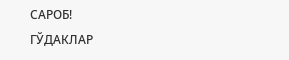САРОБ!
ГЎДАКЛАР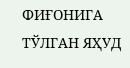ФИҒОНИГА ТЎЛГАН ЯҲУД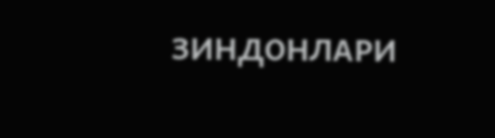ЗИНДОНЛАРИ